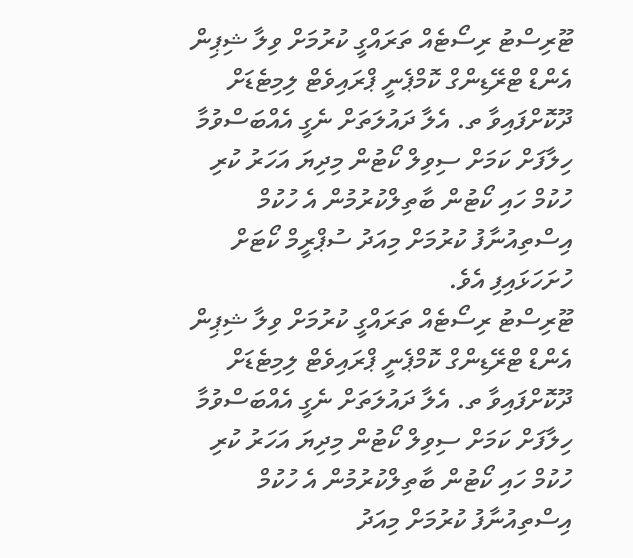ޓޫރިސްޓު ރިސޯޓެއް ތަރައްގީ ކުރުމަށް ވިލާ ޝިޕިން އެންޑް ޓްރޭޑިންގް ކޮމްޕެނީ ޕްރައިވެޓް ލިމިޓެޑަށް ދޫކޮށްފައިވާ ތ. އެލާ ދައުލަތަށް ނެގީ އެއްބަސްވުމާ ހިލާފަށް ކަމަށް ސިވިލް ކޯޓުން މިދިޔަ އަހަރު ކުރި ހުކުމް ހައި ކޯޓުން ބާތިލްކުރުމުން އެ ހުކުމް އިސްތިއުނާފު ކުރުމަށް މިއަދު ސުޕްރީމް ކޯޓަށް ހުށަހަޅައިފި އެވެ.
ޓޫރިސްޓު ރިސޯޓެއް ތަރައްގީ ކުރުމަށް ވިލާ ޝިޕިން އެންޑް ޓްރޭޑިންގް ކޮމްޕެނީ ޕްރައިވެޓް ލިމިޓެޑަށް ދޫކޮށްފައިވާ ތ. އެލާ ދައުލަތަށް ނެގީ އެއްބަސްވުމާ ހިލާފަށް ކަމަށް ސިވިލް ކޯޓުން މިދިޔަ އަހަރު ކުރި ހުކުމް ހައި ކޯޓުން ބާތިލްކުރުމުން އެ ހުކުމް އިސްތިއުނާފު ކުރުމަށް މިއަދު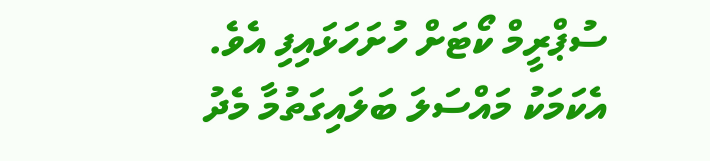ސުޕްރީމް ކޯޓަށް ހުށަހަޅައިފި އެވެ.
އެކަމަކު މައްސަލަ ބަލައިގަތުމާ މެދު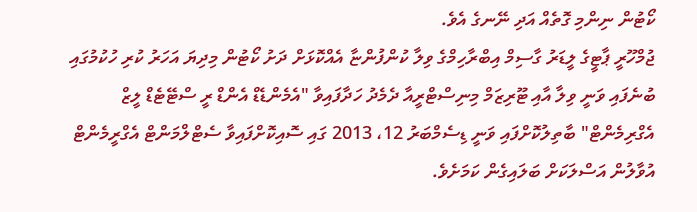ކޯޓުން ނިންމި ގޮތެއް އަދި ނޭނގެ އެވެ.
ޖުމްހޫރީ ޕާޓީގެ ލީޑަރު ގާސިމް އިބްރާހިމްގެ ވިލާ ކުންފުންޏާ އެއްކޮޅަށް ދަށު ކޯޓުން މިދިޔަ އަހަރު ކުރި ހުކުމުގައި ބުނެފައި ވަނީ ވިލާ އާއި ޓޫރިޒަމް މިނިސްޓްރީއާ ދެމެދު ހަދާފައިވާ "އެމެންޑެޑް އެންޑް ރީ ސްޓޭޓެޑް ލީޒް އެގްރިމެންޓް" ބާތިލުކޮށްފައި ވަނީ ޑިސެމްބަރު 12، 2013 ގައި ސޮއިކޮށްފައިވާ ސެޓްލްމަންޓް އެގްރީމެންޓް އުވާލުން އަސްލަކަށް ބަލައިގެން ކަމަށެވެ.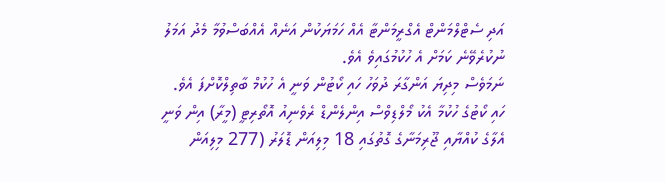އަދި ސެޓްލްމަންޓް އެގްރީމަންޓާ އެއް ހަމަޔަކުން އަނެއް އެއްބަސްވުމާ މެދު އަމަލު ނުކުރެވޭނެ ކަމަށް އެ ހުކުމުގައިވެ އެވެ.
ނަމަވެސް މިދިޔަ އަންގާރަ ދުވަހު ހައި ކޯޓުން ވަނީ އެ ހުކުމް ބާތިލްކޮށްފަ އެވެ.
ހައި ކޯޓުގެ ހުކުމާ އެކު މޯލްޑިވްސް އިންލެންޑް ރެވެނިއު އޮތޯރިޓީ (މީރާ) އިން ވަނީ އެލާގެ ކުއްޔާއި ޖޫރިމަނާގެ ގޮތުގައި 18 މިލިއަން ޑޮލަރު (277 މިލިއަން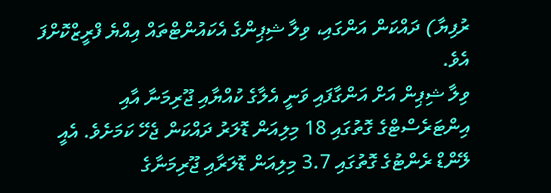ރުފިޔާ) ދައްކަން އަންގައި، ވިލާ ޝިޕިންގެ އެކައުންޓްތައް އިއްޔެ ފްރީޒްކޮށްފަ އެވެ.
ވިލާ ޝިޕިން އަށް އަންގާފައި ވަނީ އެލާގެ ކުއްޔާއި ޖޫރިމަނާ އާއި އިންޓަރެސްޓްގެ ގޮތުގައި 18 މިލިއަން ޑޮލަރު ދައްކަން ޖެހޭ ކަމަށެވެ. އެއީ ލޭންޑް ރެންޓުގެ ގޮތުގައި 3.7 މިލިއަން ޑޮލަރާއި ޖޫރިމަނާގެ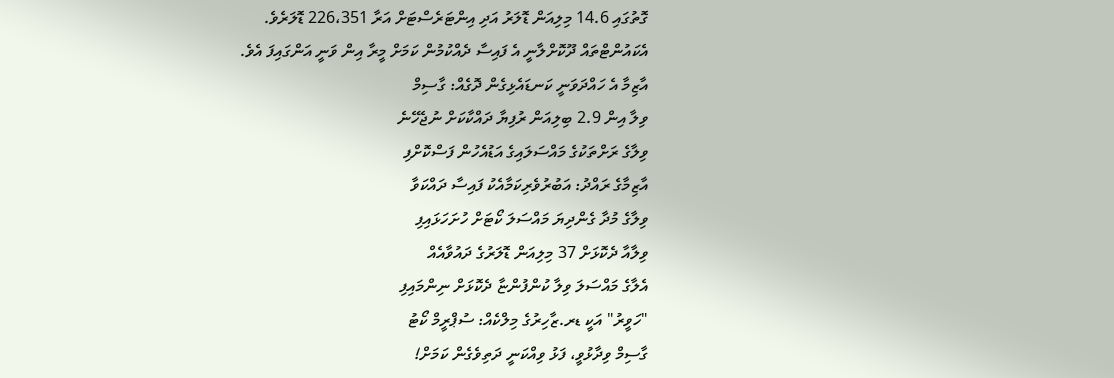ގޮތުގައި 14.6 މިލިއަން ޑޮލަރު އަދި އިންޓަރެސްޓަށް އަރާ 226،351 ޑޮލަރެވެ.
އެކައުންޓްތައް ދޫކޮށްލާނީ އެ ފައިސާ ދެއްކުމުން ކަމަށް މީރާ އިން ވަނީ އަންގައިފަ އެވެ.
އާޒިމާ އެ ހައްދަވަނީ ކަނޑައެޅިގެން ދޮގެއް: ގާސިމް
ވިލާ އިން 2.9 ބިލިއަން ރުފިޔާ ދައްކާކަށް ނުޖެހޭނެ
ވިލާގެ ރަށްތަކުގެ މައްސަލައިގެ އަޑުއެހުން ފަސްކޮށްފި
އާޒިމާގެ ރައްދު: އަބުރުވެރިކަމާއެކު ފައިސާ ދައްކަވާ
ވިލާގެ މުދާ ގެންދިޔަ މައްސަލަ ކޯޓަށް ހުށަހަޅައިފި
ވިލާއާ ދެކޮޅަށް 37 މިލިއަން ޑޮލަރުގެ ދައުވާއެއް
އެލާގެ މައްސަލަ ވިލާ ކުންފުންޏާ ދެކޮޅަށް ނިންމައިފި
"ހަވީރު" އަކީ ޑރ.ޒާހިރުގެ މިލްކެއް: ސުޕްރީމް ކޯޓު
ގާސިމް ވިދާޅުވީ، ފަޅު ވިއްކަނީ ދަތިވެގެން ކަމަށް!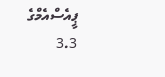ޕީއެސްއެމްގެ 3.3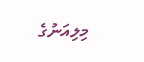މިލިއަނުގެ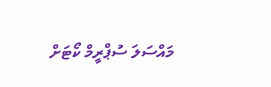މައްސަލަ ސުޕްރީމް ކޯޓަށް